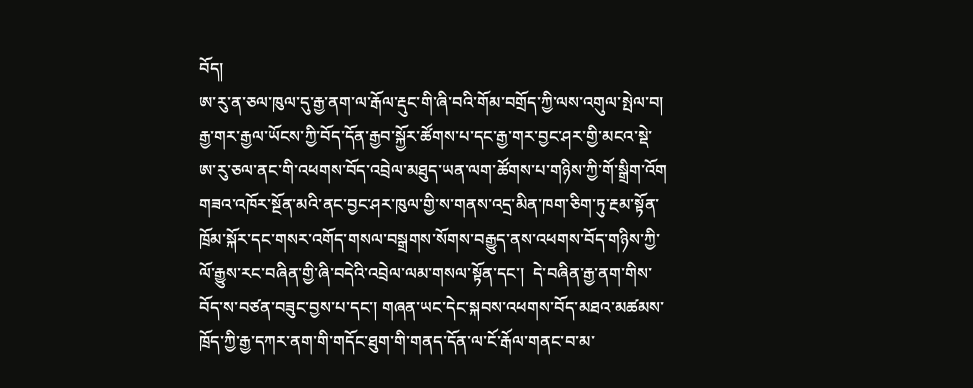བོད།
ཨ་རུ་ན་ཅལ་ཁུལ་དུ་རྒྱ་ནག་ལ་རྒོལ་རྡུང་གི་ཞི་བའི་གོམ་བགྲོད་ཀྱི་ལས་འགུལ་སྤེལ་བ།
རྒྱ་གར་རྒྱལ་ཡོངས་ཀྱི་བོད་དོན་རྒྱབ་སྐྱོར་ཚོགས་པ་དང་རྒྱ་གར་བྱང་ཤར་གྱི་མངའ་སྡེ་ཨ་རུ་ཅལ་ནང་གི་འཕགས་བོད་འབྲེལ་མཐུད་ཡན་ལག་ཚོགས་པ་གཉིས་ཀྱི་གོ་སྒྲིག་འོག  གཟའ་འཁོར་སྔོན་མའི་ནང་བྱང་ཤར་ཁུལ་གྱི་ས་གནས་འདྲ་མིན་ཁག་ཅིག་ཏུ་རྔམ་སྟོན་ཁྲོམ་སྐོར་དང་གསར་འགོད་གསལ་བསྒྲགས་སོགས་བརྒྱུད་ནས་འཕགས་བོད་གཉིས་ཀྱི་ལོ་རྒྱུས་རང་བཞིན་གྱི་ཞི་བདེའི་འབྲེལ་ལམ་གསལ་སྟོན་དང་།  དེ་བཞིན་རྒྱ་ནག་གིས་བོད་ས་བཙན་བཟུང་བྱས་པ་དང་། གཞན་ཡང་དེང་སྐབས་འཕགས་བོད་མཐའ་མཚམས་ཁྲོད་ཀྱི་རྒྱ་དཀར་ནག་གི་གདོང་ཐུག་གི་གནད་དོན་ལ་ངོ་རྒོལ་གནང་བ་མ་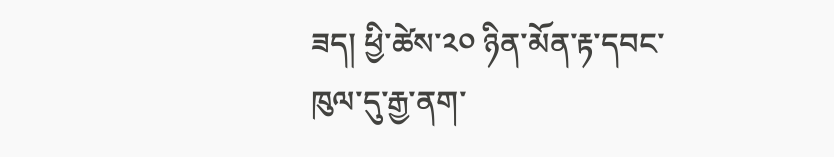ཟད། ཕྱི་ཚེས་༢༠ ཉིན་མོན་རྟ་དབང་ཁུལ་དུ་རྒྱ་ནག་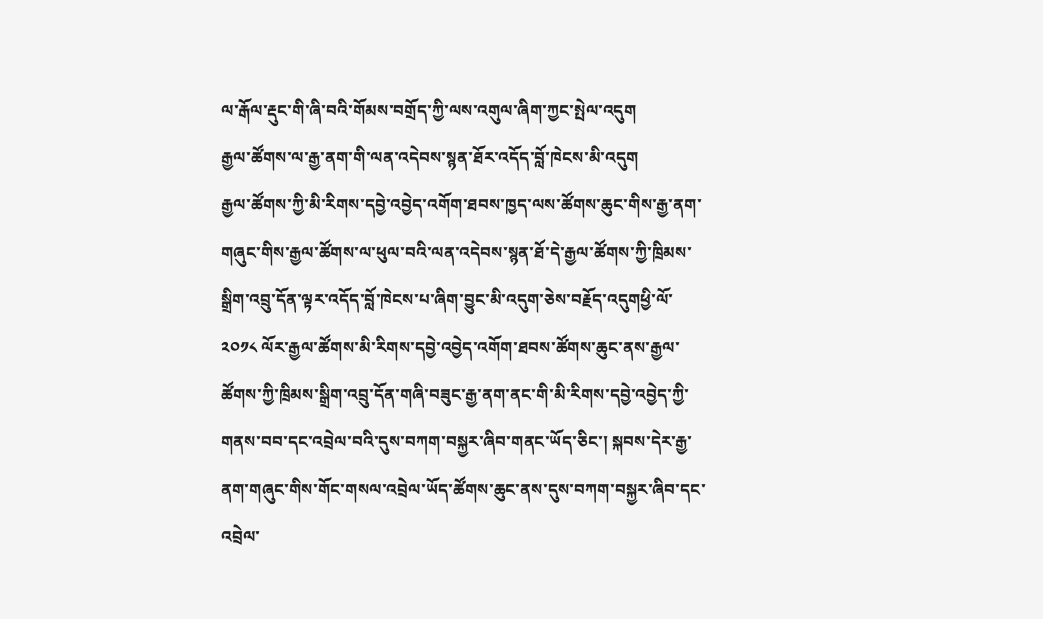ལ་རྒོལ་རྡུང་གི་ཞི་བའི་གོམས་བགྲོད་ཀྱི་ལས་འགུལ་ཞིག་ཀྱང་སྤེལ་འདུག
རྒྱལ་ཚོགས་ལ་རྒྱ་ནག་གི་ལན་འདེབས་སྙན་ཐོར་འདོད་བློ་ཁེངས་མི་འདུག
རྒྱལ་ཚོགས་ཀྱི་མི་རིགས་དབྱེ་འབྱེད་འགོག་ཐབས་ཁྱད་ལས་ཚོགས་ཆུང་གིས་རྒྱ་ནག་གཞུང་གིས་རྒྱལ་ཚོགས་ལ་ཕུལ་བའི་ལན་འདེབས་སྙན་ཐོ་དེ་རྒྱལ་ཚོགས་ཀྱི་ཁྲིམས་སྒྲིག་འབྲུ་དོན་ལྟར་འདོད་བློ་ཁེངས་པ་ཞིག་བྱུང་མི་འདུག་ཅེས་བརྗོད་འདུགཕྱི་ལོ་ ༢༠༡༨ ལོར་རྒྱལ་ཚོགས་མི་རིགས་དབྱེ་འབྱེད་འགོག་ཐབས་ཚོགས་ཆུང་ནས་རྒྱལ་ཚོགས་ཀྱི་ཁྲིམས་སྒྲིག་འབྲུ་དོན་གཞི་བཟུང་རྒྱ་ནག་ནང་གི་མི་རིགས་དབྱེ་འབྱེད་ཀྱི་གནས་བབ་དང་འབྲེལ་བའི་དུས་བཀག་བསྐྱར་ཞིབ་གནང་ཡོད་ཅིང་། སྐབས་དེར་རྒྱ་ནག་གཞུང་གིས་གོང་གསལ་འབྲེལ་ཡོད་ཚོགས་ཆུང་ནས་དུས་བཀག་བསྐྱར་ཞིབ་དང་འབྲེལ་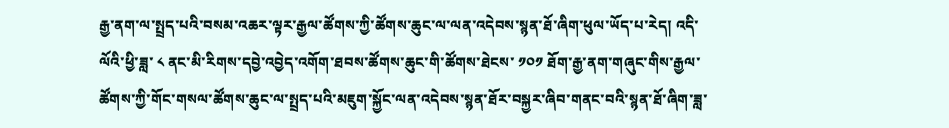རྒྱ་ནག་ལ་སྤྲད་པའི་བསམ་འཆར་ལྟར་རྒྱལ་ཚོགས་ཀྱི་ཚོགས་ཆུང་ལ་ལན་འདེབས་སྙན་ཐོ་ཞིག་ཕུལ་ཡོད་པ་རེད། འདི་ལོའི་ཕྱི་ཟླ་ ༨ ནང་མི་རིགས་དབྱེ་འབྱེད་འགོག་ཐབས་ཚོགས་ཆུང་གི་ཚོགས་ཐེངས་ ༡༠༡ ཐོག་རྒྱ་ནག་གཞུང་གིས་རྒྱལ་ཚོགས་ཀྱི་གོང་གསལ་ཚོགས་ཆུང་ལ་སྤྲད་པའི་མཇུག་སྐྱོང་ལན་འདེབས་སྙན་ཐོར་བསྐྱར་ཞིབ་གནང་བའི་སྙན་ཐོ་ཞིག་ཟླ་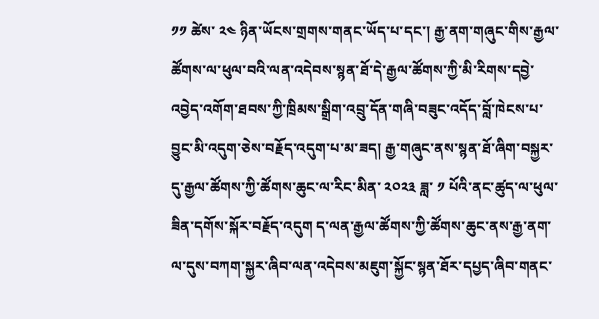༡༡ ཚེས་ ༢༤ ཉིན་ཡོངས་གྲགས་གནང་ཡོད་པ་དང་། རྒྱ་ནག་གཞུང་གིས་རྒྱལ་ཚོགས་ལ་ཕུལ་བའི་ལན་འདེབས་སྙན་ཐོ་དེ་རྒྱལ་ཚོགས་ཀྱི་མི་རིགས་དབྱེ་འབྱེད་འགོག་ཐབས་ཀྱི་ཁྲིམས་སྒྲིག་འབྲུ་དོན་གཞི་བཟུང་འདོད་བློ་ཁེངས་པ་བྱུང་མི་འདུག་ཅེས་བརྗོད་འདུག་པ་མ་ཟད། རྒྱ་གཞུང་ནས་སྙན་ཐོ་ཞིག་བསྐྱར་དུ་རྒྱལ་ཚོགས་ཀྱི་ཚོགས་ཆུང་ལ་རིང་མིན་ ༢༠༢༣ ཟླ་ ༡ པོའི་ནང་ཚུད་ལ་ཕུལ་ཟིན་དགོས་སྐོར་བརྗོད་འདུག ད་ལན་རྒྱལ་ཚོགས་ཀྱི་ཚོགས་ཆུང་ནས་རྒྱ་ནག་ལ་དུས་བཀག་སྐྱར་ཞིབ་ལན་འདེབས་མཇུག་སྐྱོང་སྙན་ཐོར་དཔྱད་ཞིབ་གནང་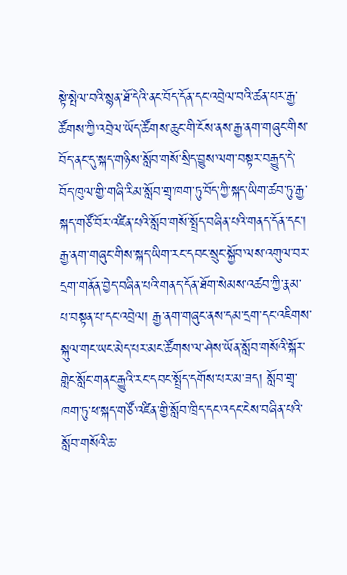སྟེ་སྤེལ་བའི་སྙན་ཐོ་དེའི་ནང་བོད་དོན་དང་འབྲེལ་བའི་ཚན་པར་རྒྱ་ཚོགས་ཀྱི་འབྲེལ་ཡོད་ཚོགས་ཆུང་གི་ངོས་ནས་རྒྱ་ནག་གཞུང་གིས་བོད་ནང་དུ་སྐད་གཉིས་སློབ་གསོ་སྲིད་བྱུས་ལག་བསྟར་བརྒྱུད་དེ་བོད་ཁུལ་གྱི་གཞི་རིམ་སློབ་གྲྭ་ཁག་ཏུ་བོད་ཀྱི་སྐད་ཡིག་ཚབ་ཏུ་རྒྱ་སྐད་གཙོ་བོར་འཛིན་པའི་སློབ་གསོ་སྤྲོད་བཞིན་པའི་གནད་དོན་དང་། རྒྱ་ནག་གཞུང་གིས་སྐད་ཡིག་རང་དབང་སྲུང་སྐྱོབ་ལས་འགུལ་བར་དྲག་གནོན་བྱེད་བཞིན་པའི་གནད་དོན་ཐོག་སེམས་འཚབ་ཀྱི་རྣམ་པ་བསྟན་པ་དང་འབྲེལ། རྒྱ་ནག་གཞུང་ནས་དམ་དྲག་དང་འཇིགས་སྐུལ་གང་ཡང་མེད་པར་མང་ཚོགས་ལ་ཤེས་ཡོན་སློབ་གསོའི་སྐོར་གླེང་སློང་གནང་རྒྱུའི་རང་དབང་སྤྲོད་དགོས་པར་མ་ཟད། སློབ་གྲྭ་ཁག་ཏུ་ཕ་སྐད་གཙོ་འཛིན་གྱི་སློབ་ཁྲིད་དང་འདང་ངེས་བཞིན་པའི་སློབ་གསོའི་ཆ་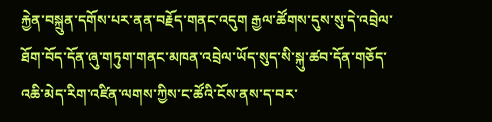རྐྱེན་བསྐྲུན་དགོས་པར་ནན་བརྗོད་གནང་འདུག རྒྱལ་ཚོགས་དུས་སུ་དེ་འབྲེལ་ཐོག་བོད་དོན་ཞུ་གཏུག་གནང་མཁན་འབྲེལ་ཡོད་སུད་སི་སྐུ་ཚབ་དོན་གཅོད་འཆི་མེད་རིག་འཛིན་ལགས་ཀྱིས་ང་ཚོའི་ངོས་ནས་ད་བར་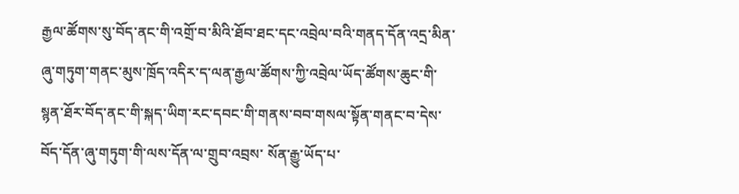རྒྱལ་ཚོགས་སུ་བོད་ནང་གི་འགྲོ་བ་མིའི་ཐོབ་ཐང་དང་འབྲེལ་བའི་གནད་དོན་འདྲ་མིན་ཞུ་གཏུག་གནང་མུས་ཁྲོད་འདིར་ད་ལན་རྒྱལ་ཚོགས་ཀྱི་འབྲེལ་ཡོད་ཚོགས་ཆུང་གི་སྙན་ཐོར་བོད་ནང་གི་སྐད་ཡིག་རང་དབང་གི་གནས་བབ་གསལ་སྟོན་གནང་བ་དེས་བོད་དོན་ཞུ་གཏུག་གི་ལས་དོན་ལ་གྲུབ་འབྲས་ སོན་རྒྱུ་ཡོད་པ་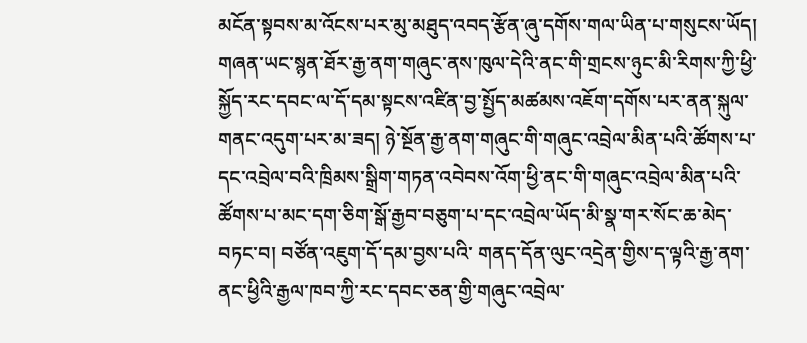མངོན་སྟབས་མ་འོངས་པར་མུ་མཐུད་འབད་རྩོན་ཞུ་དགོས་གལ་ཡིན་པ་གསུངས་ཡོད། གཞན་ཡང་སྙན་ཐོར་རྒྱ་ནག་གཞུང་ནས་ཁུལ་དེའི་ནང་གི་གྲངས་ཉུང་མི་རིགས་ཀྱི་ཕྱི་སྐྱོད་རང་དབང་ལ་དོ་དམ་སྟངས་འཛིན་བྱ་སྤྱོད་མཚམས་འཇོག་དགོས་པར་ནན་སྐུལ་གནང་འདུག་པར་མ་ཟད། ཉེ་སྔོན་རྒྱ་ནག་གཞུང་གི་གཞུང་འབྲེལ་མིན་པའི་ཚོགས་པ་དང་འབྲེལ་བའི་ཁྲིམས་སྒྲིག་གཏན་འབེབས་འོག་ཕྱི་ནང་གི་གཞུང་འབྲེལ་མིན་པའི་ཚོགས་པ་མང་དག་ཅིག་སྒོ་རྒྱབ་བཅུག་པ་དང་འབྲེལ་ཡོད་མི་སྣ་གར་སོང་ཆ་མེད་བཏང་བ། བཙོན་འཇུག་དོ་དམ་བྱས་པའི་ གནད་དོན་ལུང་འདྲེན་གྱིས་ད་ལྟའི་རྒྱ་ནག་ནང་ཕྱིའི་རྒྱལ་ཁབ་ཀྱི་རང་དབང་ཅན་གྱི་གཞུང་འབྲེལ་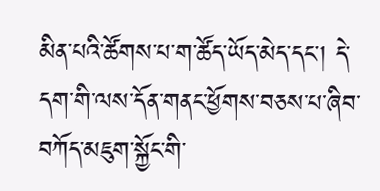མིན་པའི་ཚོགས་པ་ག་ཚོད་ཡོད་མེད་དང་། དེ་དག་གི་ལས་དོན་གནང་ཕྱོགས་བཅས་པ་ཞིབ་བཀོད་མཇུག་སྐྱོང་གི་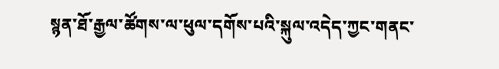སྙན་ཐོ་རྒྱལ་ཚོགས་ལ་ཕུལ་དགོས་པའི་སྐུལ་འདེད་ཀྱང་གནང་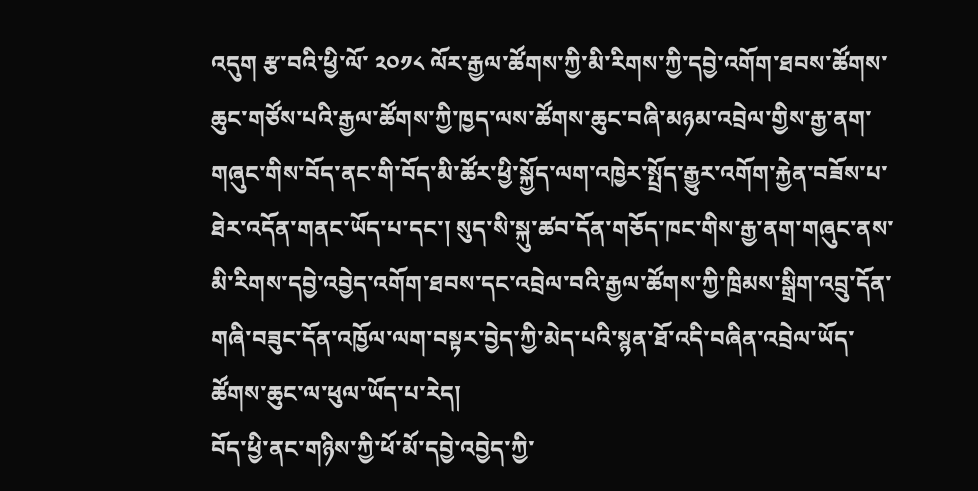འདུག རྩ་བའི་ཕྱི་ལོ་ ༢༠༡༨ ལོར་རྒྱལ་ཚོགས་ཀྱི་མི་རིགས་ཀྱི་དབྱེ་འགོག་ཐབས་ཚོགས་ཆུང་གཙོས་པའི་རྒྱལ་ཚོགས་ཀྱི་ཁྱད་ལས་ཚོགས་ཆུང་བཞི་མཉམ་འབྲེལ་གྱིས་རྒྱ་ནག་གཞུང་གིས་བོད་ནང་གི་བོད་མི་ཚོར་ཕྱི་སྐྱོད་ལག་འཁྱེར་སྤྲོད་རྒྱུར་འགོག་རྐྱེན་བཟོས་པ་ཐེར་འདོན་གནང་ཡོད་པ་དང་། སུད་སི་སྐུ་ཚབ་དོན་གཅོད་ཁང་གིས་རྒྱ་ནག་གཞུང་ནས་མི་རིགས་དབྱེ་འབྱེད་འགོག་ཐབས་དང་འབྲེལ་བའི་རྒྱལ་ཚོགས་ཀྱི་ཁྲིམས་སྒྲིག་འབྲུ་དོན་གཞི་བཟུང་དོན་འཁྱོལ་ལག་བསྟར་བྱེད་ཀྱི་མེད་པའི་སྙན་ཐོ་འདི་བཞིན་འབྲེལ་ཡོད་ཚོགས་ཆུང་ལ་ཕུལ་ཡོད་པ་རེད།
བོད་ཕྱི་ནང་གཉིས་ཀྱི་ཕོ་མོ་དབྱེ་འབྱེད་ཀྱི་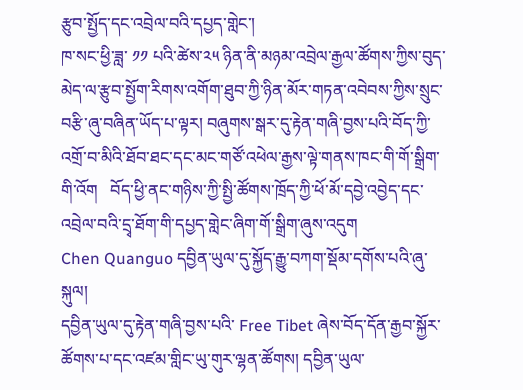རྩུབ་སྤྱོད་དང་འབྲེལ་བའི་དཔྱད་གླེང་།
ཁ་སང་ཕྱི་ཟླ་ ༡༡ པའི་ཚེས་༢༥ ཉིན་ནི་མཉམ་འབྲེལ་རྒྱལ་ཚོགས་ཀྱིས་བུད་མེད་ལ་རྩུབ་སྤྱོག་རིགས་འགོག་ཐུབ་ཀྱི་ཉིན་མོར་གཏན་འབེབས་ཀྱིས་སྲུང་བརྩི་ཞུ་བཞིན་ཡོད་པ་ལྟར། བཞུགས་སྒར་དུ་རྟེན་གཞི་བྱས་པའི་བོད་ཀྱི་འགྲོ་བ་མིའི་ཐོབ་ཐང་དང་མང་གཙོ་འཕེལ་རྒྱས་ལྟེ་གནས་ཁང་གི་གོ་སྒྲིག་གི་འོག   བོད་ཕྱི་ནང་གཉིས་ཀྱི་སྤྱི་ཚོགས་ཁྲོད་ཀྱི་ཕོ་མོ་དབྱེ་འབྱེད་དང་འབྲེལ་བའི་དྲྭ་ཐོག་གི་དཔྱད་གླེང་ཞིག་གོ་སྒྲིག་ཞུས་འདུག
Chen Quanguo དབྱིན་ཡུལ་དུ་སྐྱོད་རྒྱུ་བཀག་སྡོམ་དགོས་པའི་ཞུ་སྐུལ།
དབྱིན་ཡུལ་དུ་རྟེན་གཞི་བྱས་པའི་ Free Tibet ཞེས་བོད་དོན་རྒྱབ་སྐྱོར་ཚོགས་པ་དང་འཛམ་གླིང་ཡུ་གུར་ལྷན་ཚོགས། དབྱིན་ཡུལ་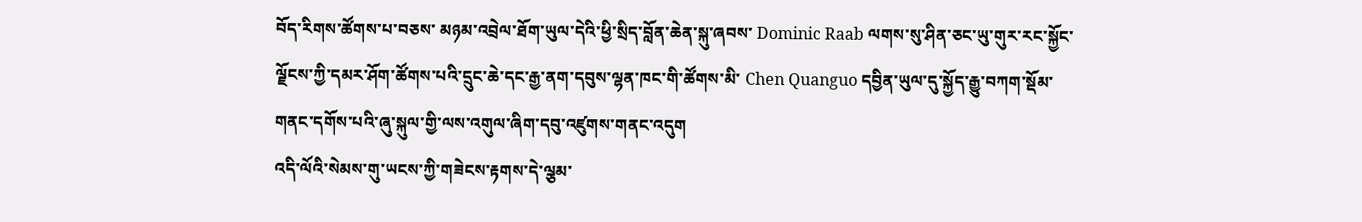བོད་རིགས་ཚོགས་པ་བཅས་ མཉམ་འབྲེལ་ཐོག་ཡུལ་དེའི་ཕྱི་སྲིད་བློན་ཆེན་སྐུ་ཞབས་ Dominic Raab ལགས་སུ་ཤིན་ཅང་ཡུ་གུར་རང་སྐྱོང་ལྗོངས་ཀྱི་དམར་ཤོག་ཚོགས་པའི་དྲུང་ཆེ་དང་རྒྱ་ནག་དབུས་ལྷན་ཁང་གི་ཚོགས་མི་ Chen Quanguo དབྱིན་ཡུལ་དུ་སྐྱོད་རྒྱུ་བཀག་སྡོམ་གནང་དགོས་པའི་ཞུ་སྐུལ་གྱི་ལས་འགུལ་ཞིག་དབུ་འཛུགས་གནང་འདུག
འདི་ལོའི་སེམས་གུ་ཡངས་ཀྱི་གཟེངས་རྟགས་དེ་ལྕམ་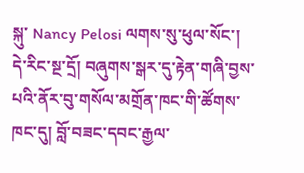སྐུ་ Nancy Pelosi ལགས་སུ་ཕུལ་སོང་།
དེ་རིང་སྔ་དྲོ། བཞུགས་སྒར་དུ་རྟེན་གཞི་བྱས་པའི་ནོར་བུ་གསོལ་མགྲོན་ཁང་གི་ཚོགས་ཁང་དུ། བློ་བཟང་དབང་རྒྱལ་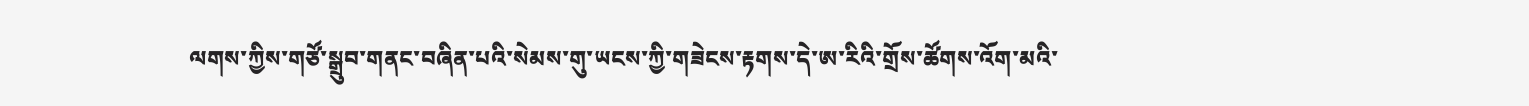ལགས་ཀྱིས་གཙོ་སྒྲུབ་གནང་བཞིན་པའི་སེམས་གུ་ཡངས་ཀྱི་གཟེངས་རྟགས་དེ་ཨ་རིའི་གྲོས་ཚོགས་འོག་མའི་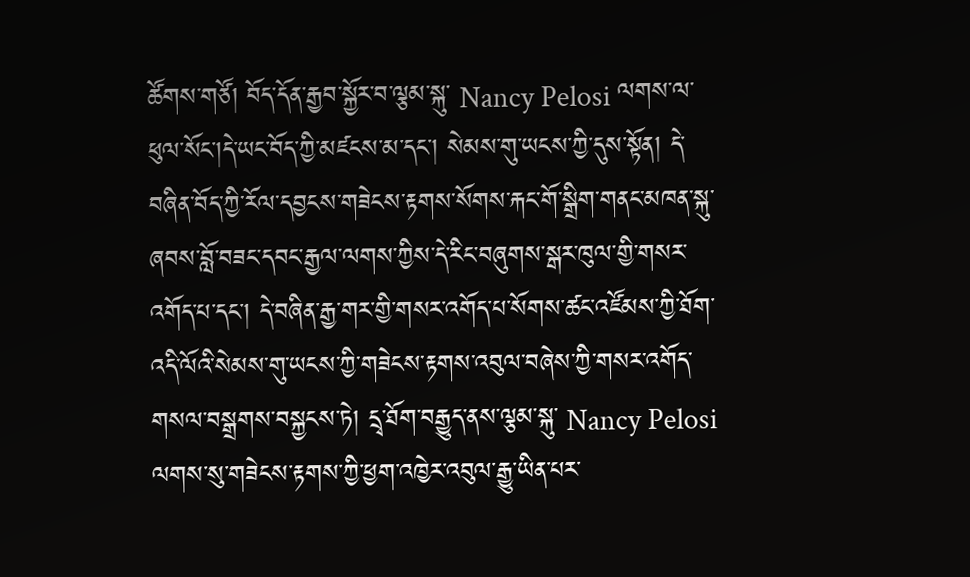ཚོགས་གཙོ། བོད་དོན་རྒྱབ་སྐྱོར་བ་ལྕམ་སྐུ་ Nancy Pelosi ལགས་ལ་ཕུལ་སོང་།དེ་ཡང་བོད་ཀྱི་མཛངས་མ་དང་། སེམས་གུ་ཡངས་ཀྱི་དུས་སྟོན། དེ་བཞིན་བོད་ཀྱི་རོལ་དབྱངས་གཟེངས་རྟགས་སོགས་རྐང་གོ་སྒྲིག་གནང་མཁན་སྐུ་ཞབས་བློ་བཟང་དབང་རྒྱལ་ལགས་ཀྱིས་དེ་རིང་བཞུགས་སྒར་ཁུལ་གྱི་གསར་འགོད་པ་དང་། དེ་བཞིན་རྒྱ་གར་གྱི་གསར་འགོད་པ་སོགས་ཚང་འཛོམས་ཀྱི་ཐོག་འདི་ལོའི་སེམས་གུ་ཡངས་ཀྱི་གཟེངས་རྟགས་འབུལ་བཞེས་ཀྱི་གསར་འགོད་གསལ་བསྒྲགས་བསྐྱངས་ཏེ། དྲྭ་ཐོག་བརྒྱུད་ནས་ལྕམ་སྐུ་ Nancy Pelosi ལགས་སུ་གཟེངས་རྟགས་ཀྱི་ཕྱག་འཁྱེར་འབུལ་རྒྱུ་ཡིན་པར་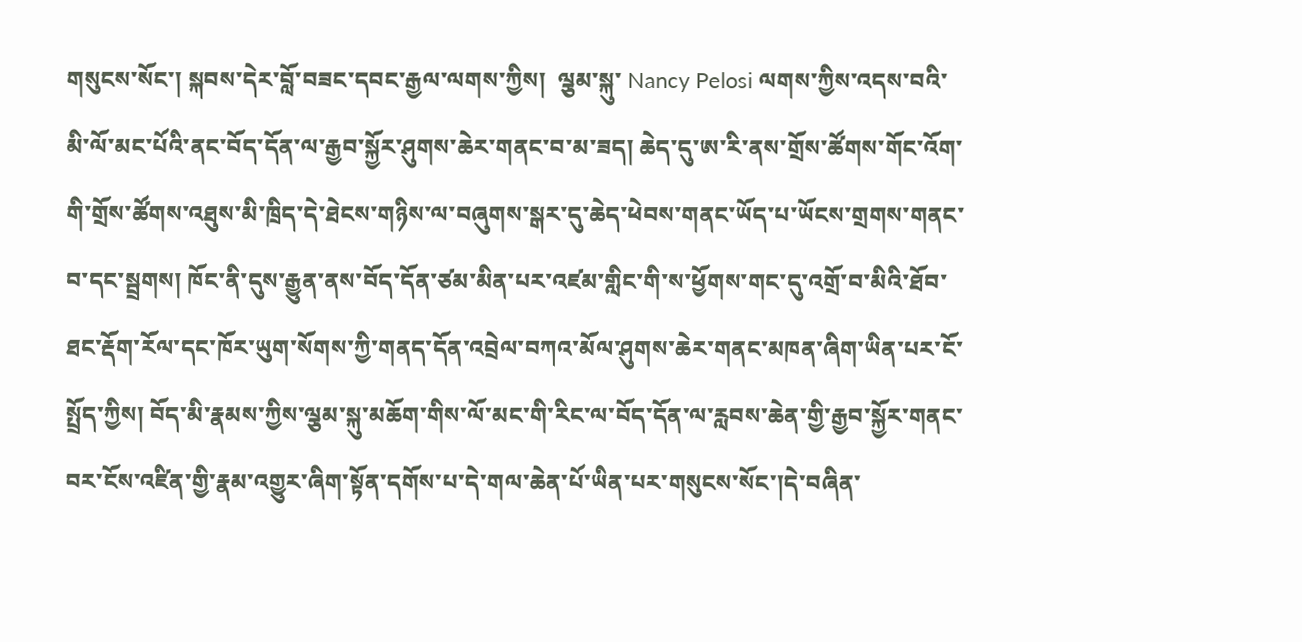གསུངས་སོང་། སྐབས་དེར་བློ་བཟང་དབང་རྒྱལ་ལགས་ཀྱིས།  ལྕམ་སྐུ་ Nancy Pelosi ལགས་ཀྱིས་འདས་བའི་མི་ལོ་མང་པོའི་ནང་བོད་དོན་ལ་རྒྱབ་སྐྱོར་ཤུགས་ཆེར་གནང་བ་མ་ཟད། ཆེད་དུ་ཨ་རི་ནས་གྲོས་ཚོགས་གོང་འོག་གི་གྲོས་ཚོགས་འཐུས་མི་ཁྲིད་དེ་ཐེངས་གཉིས་ལ་བཞུགས་སྒར་དུ་ཆེད་ཕེབས་གནང་ཡོད་པ་ཡོངས་གྲགས་གནང་བ་དང་སྦྲགས། ཁོང་ནི་དུས་རྒྱུན་ནས་བོད་དོན་ཙམ་མིན་པར་འཛམ་གླིང་གི་ས་ཕྱོགས་གང་དུ་འགྲོ་བ་མིའི་ཐོབ་ཐང་རྡོག་རོལ་དང་ཁོར་ཡུག་སོགས་ཀྱི་གནད་དོན་འབྲེལ་བཀའ་མོལ་ཤུགས་ཆེར་གནང་མཁན་ཞིག་ཡིན་པར་ངོ་སྤྲོད་ཀྱིས། བོད་མི་རྣམས་ཀྱིས་ལྕམ་སྐུ་མཆོག་གིས་ལོ་མང་གི་རིང་ལ་བོད་དོན་ལ་རླབས་ཆེན་གྱི་རྒྱབ་སྐྱོར་གནང་བར་ངོས་འཛིན་གྱི་རྣམ་འགྱུར་ཞིག་སྟོན་དགོས་པ་དེ་གལ་ཆེན་པོ་ཡིན་པར་གསུངས་སོང་།དེ་བཞིན་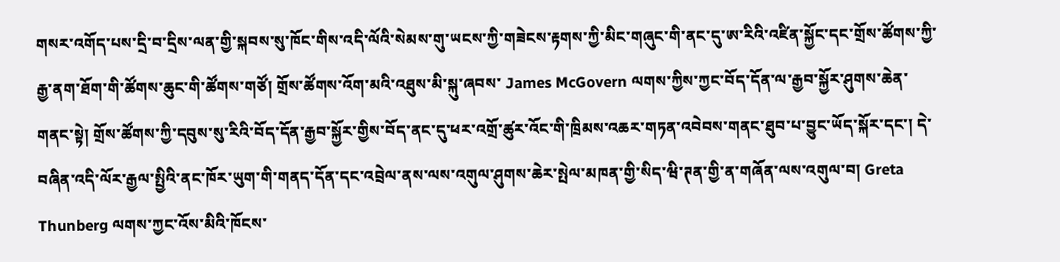གསར་འགོད་པས་དྲི་བ་དྲིས་ལན་གྱི་སྐབས་སུ་ཁོང་གིས་འདི་ལོའི་སེམས་གུ་ཡངས་ཀྱི་གཟེངས་རྟགས་ཀྱི་མིང་གཞུང་གི་ནང་དུ་ཨ་རིའི་འཛིན་སྐྱོང་དང་གྲོས་ཚོགས་ཀྱི་རྒྱ་ནག་ཐོག་གི་ཚོགས་ཆུང་གི་ཚོགས་གཙོ། གྲོས་ཚོགས་འོག་མའི་འཐུས་མི་སྐུ་ཞབས་ James McGovern ལགས་ཀྱིས་ཀྱང་བོད་དོན་ལ་རྒྱབ་སྐྱོར་ཤུགས་ཆེན་གནང་སྟེ། གྲོས་ཚོགས་ཀྱི་དབུས་སུ་རིའི་བོད་དོན་རྒྱབ་སྐྱོར་གྱིས་བོད་ནང་དུ་ཕར་འགྲོ་ཚུར་འོང་གི་ཁྲིམས་འཆར་གཏན་འབེབས་གནང་ཐུབ་པ་བྱུང་ཡོད་སྐོར་དང་། དེ་བཞིན་འདི་ལོར་རྒྱལ་སྤྱིའི་ནང་ཁོར་ཡུག་གི་གནད་དོན་དང་འབྲེལ་ནས་ལས་འགུལ་ཤུགས་ཆེར་སྤེལ་མཁན་གྱི་སིད་ཝི་ཊན་གྱི་ན་གཞོན་ལས་འགུལ་བ། Greta Thunberg ལགས་ཀྱང་འོས་མིའི་ཁོངས་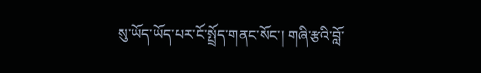སུ་ཡོད་ཡོད་པར་ངོ་སྤྲོད་གནང་སོང་། གཞི་རྩའི་བློ་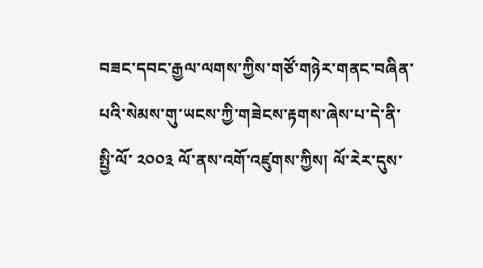བཟང་དབང་རྒྱལ་ལགས་ཀྱིས་གཙོ་གཉེར་གནང་བཞིན་པའི་སེམས་གུ་ཡངས་ཀྱི་གཟེངས་རྟགས་ཞེས་པ་དེ་ནི་སྤྱི་ལོ་ ༢༠༠༣ ལོ་ནས་འགོ་འཛུགས་ཀྱིས། ལོ་རེར་དུས་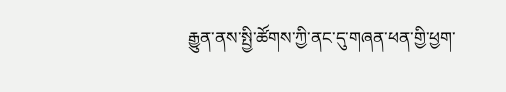རྒྱུན་ནས་སྤྱི་ཚོགས་ཀྱི་ནང་དུ་གཞན་ཕན་གྱི་ཕྱག་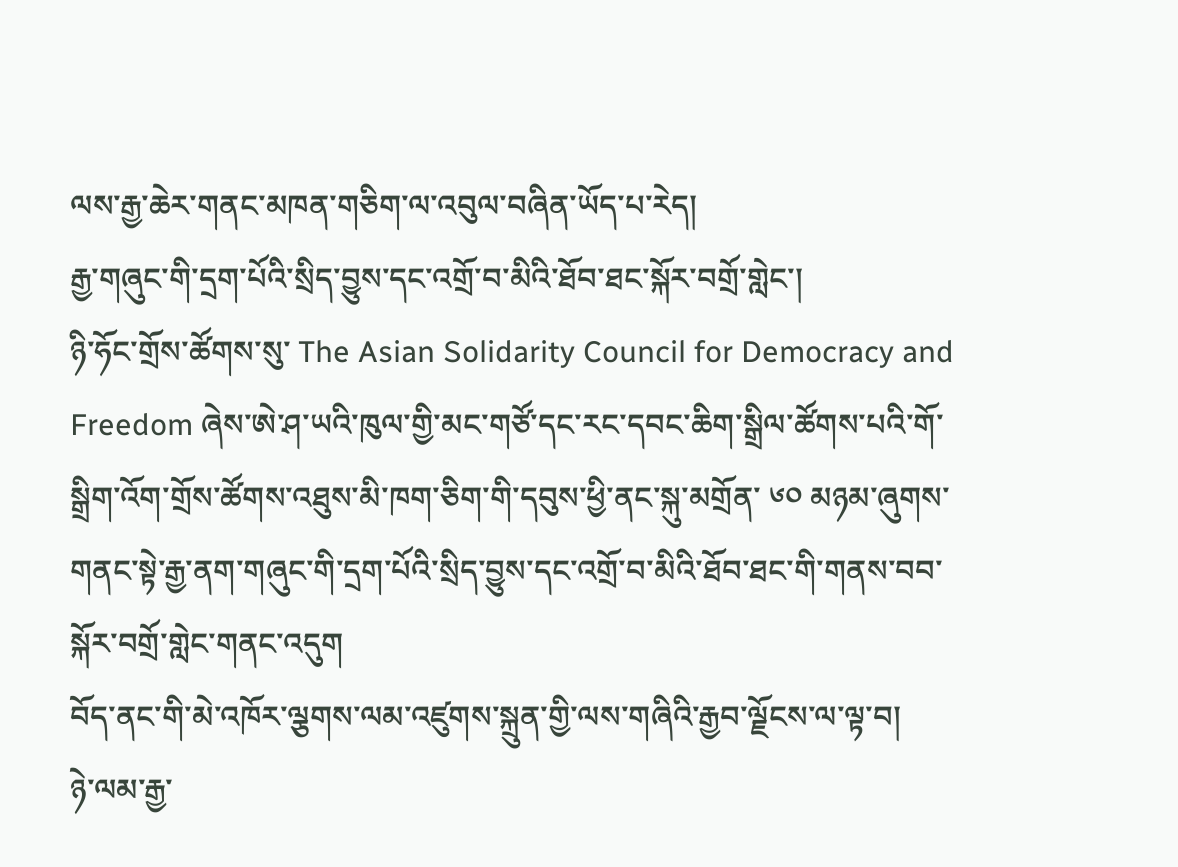ལས་རྒྱ་ཆེར་གནང་མཁན་གཅིག་ལ་འབུལ་བཞིན་ཡོད་པ་རེད།
རྒྱ་གཞུང་གི་དྲག་པོའི་སྲིད་བྱུས་དང་འགྲོ་བ་མིའི་ཐོབ་ཐང་སྐོར་བགྲོ་གླེང་།
ཉི་ཧོང་གྲོས་ཚོགས་སུ་ The Asian Solidarity Council for Democracy and Freedom ཞེས་ཨེ་ཤ་ཡའི་ཁུལ་གྱི་མང་གཙོ་དང་རང་དབང་ཆིག་སྒྲིལ་ཚོགས་པའི་གོ་སྒྲིག་འོག་གྲོས་ཚོགས་འཐུས་མི་ཁག་ཅིག་གི་དབུས་ཕྱི་ནང་སྐུ་མགྲོན་ ༦༠ མཉམ་ཞུགས་གནང་སྟེ་རྒྱ་ནག་གཞུང་གི་དྲག་པོའི་སྲིད་བྱུས་དང་འགྲོ་བ་མིའི་ཐོབ་ཐང་གི་གནས་བབ་སྐོར་བགྲོ་གླེང་གནང་འདུག
བོད་ནང་གི་མེ་འཁོར་ལྕགས་ལམ་འཛུགས་སྐྲུན་གྱི་ལས་གཞིའི་རྒྱབ་ལྗོངས་ལ་ལྟ་བ།
ཉེ་ལམ་རྒྱ་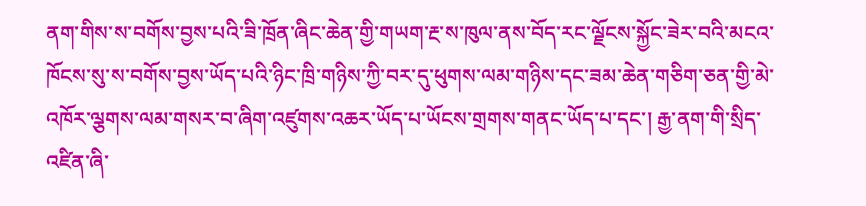ནག་གིས་ས་བགོས་བྱས་པའི་ཟི་ཁྲོན་ཞིང་ཆེན་གྱི་གཡག་རྔ་ས་ཁུལ་ནས་བོད་རང་ལྗོངས་སྐྱོང་ཟེར་བའི་མངའ་ཁོངས་སུ་ས་བགོས་བྱས་ཡོད་པའི་ཉིང་ཁྲི་གཉིས་ཀྱི་བར་དུ་ཕུགས་ལམ་གཉིས་དང་ཟམ་ཆེན་གཅིག་ཅན་གྱི་མེ་འཁོར་ལྕགས་ལམ་གསར་བ་ཞིག་འཛུགས་འཆར་ཡོད་པ་ཡོངས་གྲགས་གནང་ཡོད་པ་དང་། རྒྱ་ནག་གི་སྲིད་འཛིན་ཞི་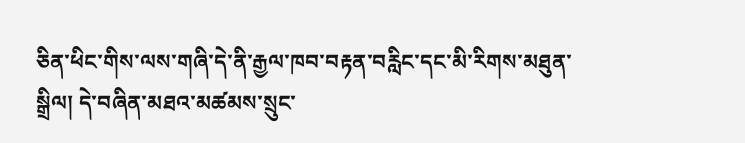ཅིན་ཕིང་གིས་ལས་གཞི་དེ་ནི་རྒྱལ་ཁབ་བརྟན་བརླིང་དང་མི་རིགས་མཐུན་སྒྲིལ། དེ་བཞིན་མཐའ་མཚམས་སྲུང་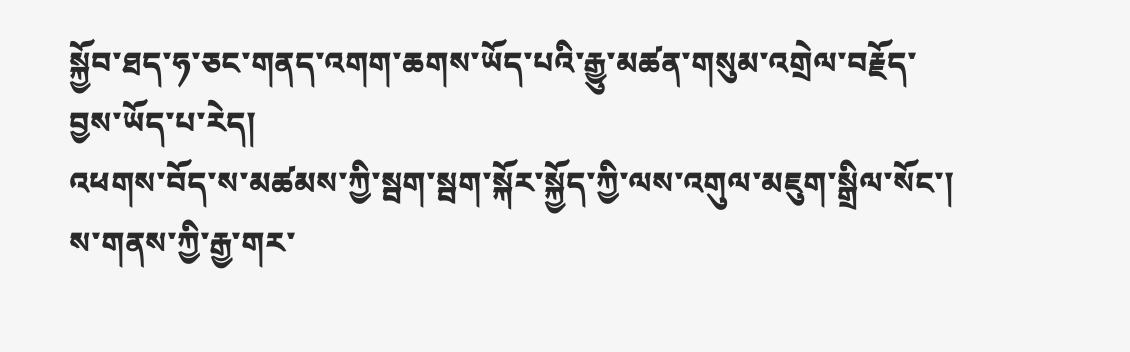སྐྱོབ་ཐད་ཧ་ཅང་གནད་འགག་ཆགས་ཡོད་པའི་རྒྱུ་མཚན་གསུམ་འགྲེལ་བརྗོད་བྱས་ཡོད་པ་རེད།
འཕགས་བོད་ས་མཚམས་ཀྱི་སྦག་སྦག་སྐོར་སྐྱོད་ཀྱི་ལས་འགུལ་མཇུག་སྒྲིལ་སོང་།
ས་གནས་ཀྱི་རྒྱ་གར་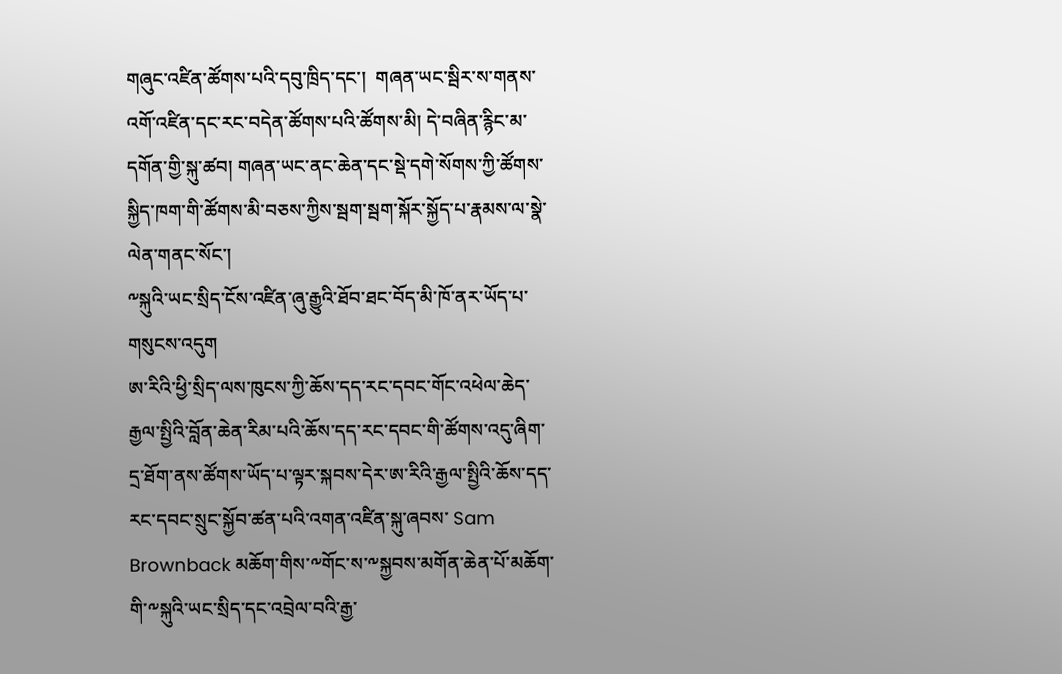གཞུང་འཛིན་ཚོགས་པའི་དབུ་ཁྲིད་དང་།  གཞན་ཡང་སྦིར་ས་གནས་འགོ་འཛིན་དང་རང་བདེན་ཚོགས་པའི་ཚོགས་མི། དེ་བཞིན་རྙིང་མ་དགོན་གྱི་སྐུ་ཚབ། གཞན་ཡང་ནང་ཆེན་དང་སྡེ་དགེ་སོགས་ཀྱི་ཚོགས་སྐྱིད་ཁག་གི་ཚོགས་མི་བཅས་ཀྱིས་སྦག་སྦག་སྐོར་སྐྱོད་པ་རྣམས་ལ་སྣེ་ལེན་གནང་སོང་།
༸སྐུའི་ཡང་སྲིད་ངོས་འཛིན་ཞུ་རྒྱུའི་ཐོབ་ཐང་བོད་མི་ཁོ་ནར་ཡོད་པ་གསུངས་འདུག
ཨ་རིའི་ཕྱི་སྲིད་ལས་ཁུངས་ཀྱི་ཆོས་དད་རང་དབང་གོང་འཕེལ་ཆེད་རྒྱལ་སྤྱིའི་བློན་ཆེན་རིམ་པའི་ཆོས་དད་རང་དབང་གི་ཚོགས་འདུ་ཞིག་དྲ་ཐོག་ནས་ཚོགས་ཡོད་པ་ལྟར་སྐབས་དེར་ཨ་རིའི་རྒྱལ་སྤྱིའི་ཆོས་དད་རང་དབང་སྲུང་སྐྱོབ་ཚན་པའི་འགན་འཛིན་སྐུ་ཞབས་ Sam Brownback མཆོག་གིས་༸གོང་ས་༸སྐྱབས་མགོན་ཆེན་པོ་མཆོག་གི་༸སྐུའི་ཡང་སྲིད་དང་འབྲེལ་བའི་རྒྱ་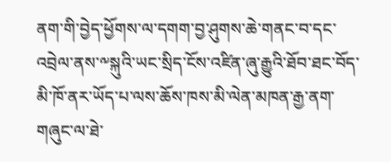ནག་གི་བྱེད་ཕྱོགས་ལ་དགག་བྱ་ཤུགས་ཆེ་གནང་བ་དང་འབྲེལ་ནས་༸སྐུའི་ཡང་སྲིད་ངོས་འཛིན་ཞུ་རྒྱུའི་ཐོབ་ཐང་བོད་མི་ཁོ་ནར་ཡོད་པ་ལས་ཆོས་ཁས་མི་ལེན་མཁན་རྒྱ་ནག་གཞུང་ལ་ཐེ་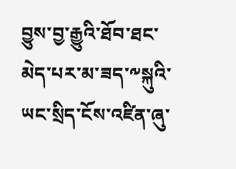བྱུས་བྱ་རྒྱུའི་ཐོབ་ཐང་མེད་པར་མ་ཟད་༸སྐུའི་ཡང་སྲིད་ངོས་འཛིན་ཞུ་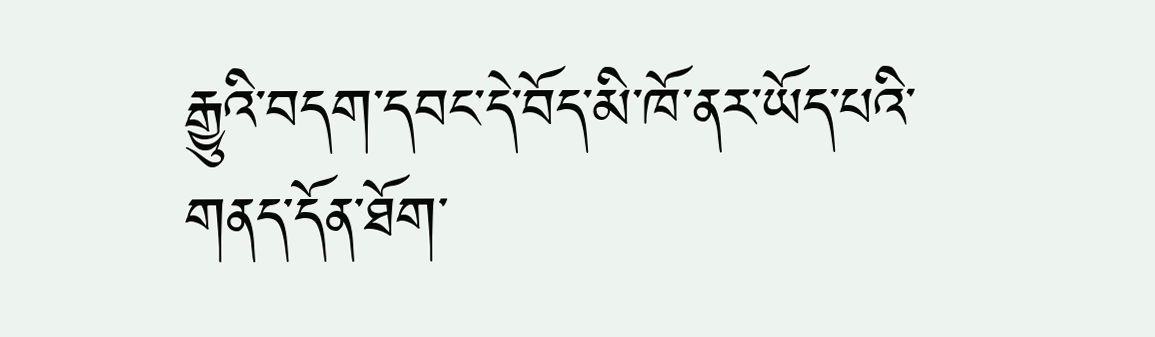རྒྱུའི་བདག་དབང་དེ་བོད་མི་ཁོ་ནར་ཡོད་པའི་གནད་དོན་ཐོག་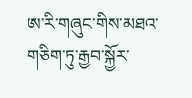ཨ་རི་གཞུང་གིས་མཐའ་གཅིག་ཏུ་རྒྱབ་སྐྱོར་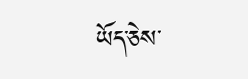ཡོད་ཅེས་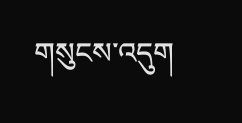གསུངས་འདུག